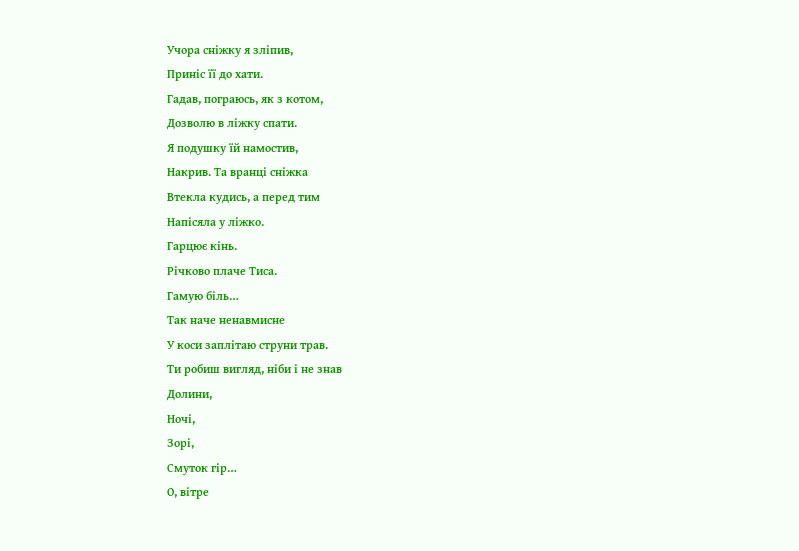Учора сніжку я зліпив,
Приніс її до хати.
Гадав, пограюсь, як з котом,
Дозволю в ліжку спати.
Я подушку їй намостив,
Накрив. Та вранці сніжка
Втекла кудись, а перед тим
Напісяла у ліжко.
Гарцює кінь.
Річково плаче Тиса.
Гамую біль…
Так наче ненавмисне
У коси заплітаю струни трав.
Ти робиш вигляд, ніби і не знав
Долини,
Ночі,
Зорі,
Смуток гір…
О, вітре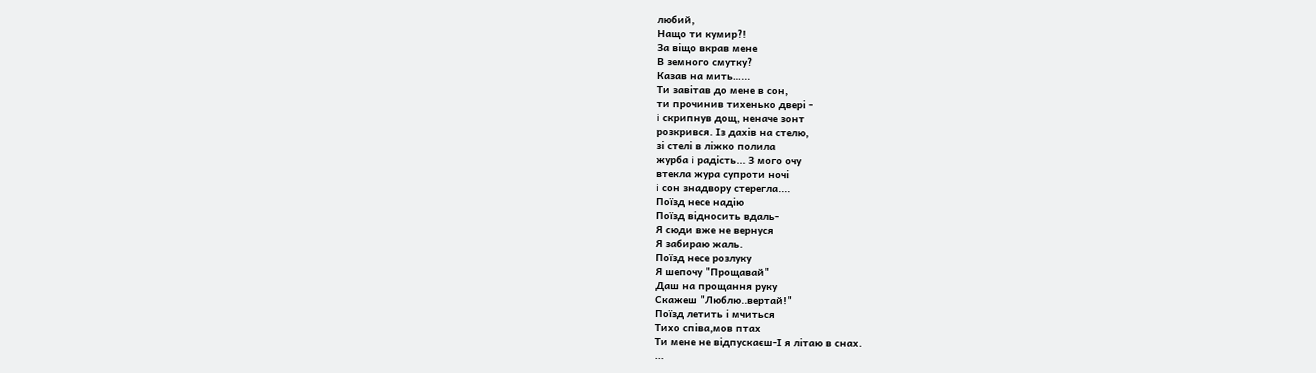любий,
Нащо ти кумир?!
За віщо вкрав мене
В земного смутку?
Казав на мить…...
Ти завiтав до мене в сон,
ти прочинив тихенько дверi -
i скрипнув дощ, неначе зонт
розкрився. Iз дахiв на стелю,
зi стелi в лiжко полила
журба i радiсть... З мого очу
втекла жура супроти ночi
i сон знадвору стерегла....
Поїзд несе надію
Поїзд відносить вдаль-
Я сюди вже не вернуся
Я забираю жаль.
Поїзд несе розлуку
Я шепочу "Прощавай"
Даш на прощання руку
Скажеш "Люблю..вертай!"
Поїзд летить і мчиться
Тихо співа,мов птах
Ти мене не відпускаєш-І я літаю в снах.
...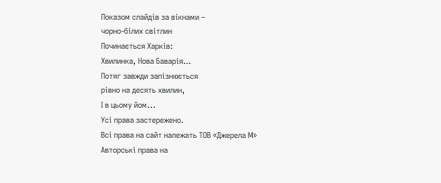Показом слайдів за вікнами –
чорно-білих світлин
Починається Харків:
Хвилинка, Нова Баварія…
Потяг завжди запізнюється
рівно на десять хвилин,
І в цьому йом...
Усі права застережено.
Всі права на сайт належать ТОВ «Джерела М»
Авторські права на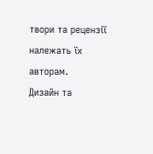твори та рецензії належать їх авторам.
Дизайн та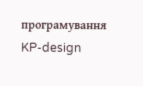програмування KP-design